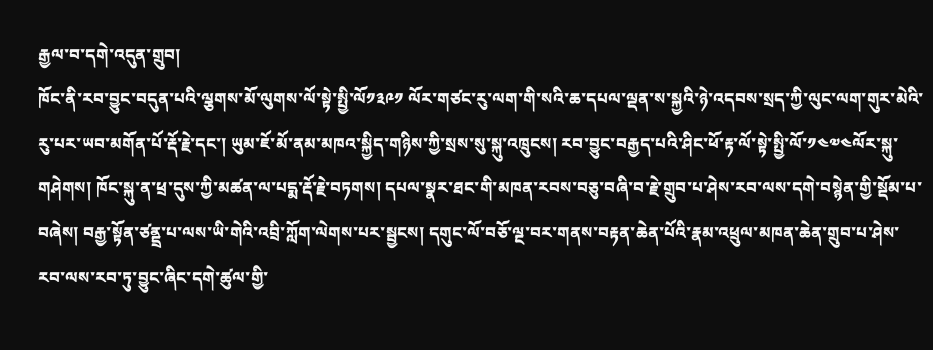རྒྱལ་བ་དགེ་འདུན་གྲུབ།
ཁོང་ནི་རབ་བྱུང་བདུན་པའི་ལྕགས་མོ་ལུགས་ལོ་སྟེ་སྤྱི་ལོ༡༣༩༡ ལོར་གཙང་རུ་ལག་གི་སའི་ཆ་དཔལ་ལྡན་ས་སྐྱའི་ཉེ་འདབས་སྲད་ཀྱི་ལུང་ལག་གུར་མེའི་རུ་པར་ཡབ་མགོན་པོ་རྡོ་རྗེ་དང་། ཡུམ་ཇོ་མོ་ནམ་མཁའ་སྐྱིད་གཉིས་ཀྱི་སྲས་སུ་སྐུ་འཁྲུངས། རབ་བྱུང་བརྒྱད་པའི་ཤིང་ཕོ་རྟ་ལོ་སྟེ་སྤྱི་ལོ་༡༤༧༤ལོར་སྐུ་གཤེགས། ཁོང་སྐུ་ན་ཕྲ་དུས་ཀྱི་མཚན་ལ་པདྨ་རྡོ་རྗེ་བཏགས། དཔལ་སྣར་ཐང་གི་མཁན་རབས་བཅུ་བཞི་བ་རྗེ་གྲུབ་པ་ཤེས་རབ་ལས་དགེ་བསྙེན་གྱི་སྡོམ་པ་བཞེས། བརྒྱ་སྟོན་ཙནྡྲ་པ་ལས་ཡི་གེའི་འབྲི་ཀློག་ལེགས་པར་སྦྱངས། དགུང་ལོ་བཅོ་ལྔ་བར་གནས་བརྟན་ཆེན་པོའི་རྣམ་འཕྲུལ་མཁན་ཆེན་གྲུབ་པ་ཤེས་རབ་ལས་རབ་ཏུ་བྱུང་ཞིང་དགེ་ཚུལ་གྱི་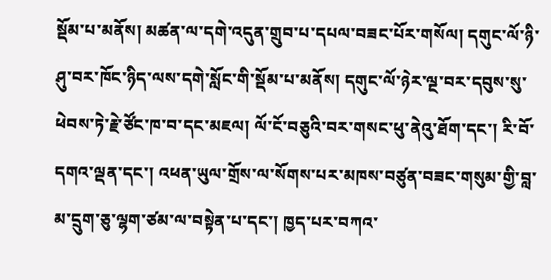སྡོམ་པ་མནོས། མཚན་ལ་དགེ་འདུན་གྲུབ་པ་དཔལ་བཟང་པོར་གསོལ། དགུང་ལོ་ཉི་ཤུ་བར་ཁོང་ཉིད་ལས་དགེ་སློང་གི་སྡོམ་པ་མནོས། དགུང་ལོ་ཉེར་ལྔ་བར་དབུས་སུ་ཕེབས་ཏེ་རྗེ་ཙོང་ཁ་བ་དང་མཇལ། ལོ་ངོ་བཅུའི་བར་གསང་ཕུ་ནེའུ་ཐོག་དང་། རི་བོ་དགའ་ལྡན་དང་། འཕན་ཡུལ་གྲོས་ལ་སོགས་པར་མཁས་བཙུན་བཟང་གསུམ་གྱི་བླ་མ་དྲུག་ཅུ་ལྷག་ཙམ་ལ་བསྟེན་པ་དང་། ཁྱད་པར་བཀའ་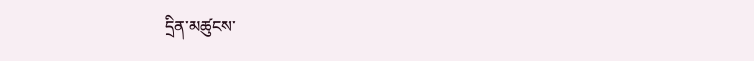དྲིན་མཚུངས་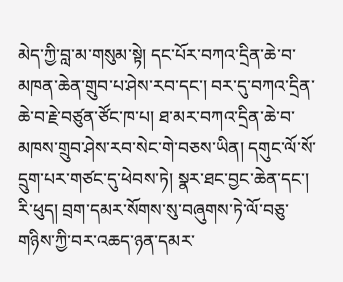མེད་ཀྱི་བླ་མ་གསུམ་སྟེ། དང་པོར་བཀའ་དྲིན་ཆེ་བ་མཁན་ཆེན་གྲུབ་པ་ཤེས་རབ་དང་། བར་དུ་བཀའ་དྲིན་ཆེ་བ་རྗེ་བཙུན་ཙོང་ཁ་པ། ཐ་མར་བཀའ་དྲིན་ཆེ་བ་མཁས་གྲུབ་ཤེས་རབ་སེང་གེ་བཅས་ཡིན། དགུང་ལོ་སོ་དྲུག་པར་གཙང་དུ་ཕེབས་ཏེ། སྣར་ཐང་བྱང་ཆེན་དང་། རི་ཕུད། བྲག་དམར་སོགས་སུ་བཞུགས་ཏེ་ལོ་བཅུ་གཉིས་ཀྱི་བར་འཆད་ཉན་དམར་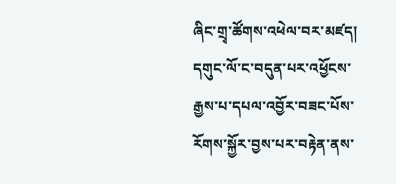ཞིང་གྲྭ་ཚོགས་འཕེལ་བར་མཛད། དགུང་ལོ་ང་བདུན་པར་འཕྱོངས་རྒྱས་པ་དཔལ་འབྱོར་བཟང་པོས་རོགས་སྐྱོར་བྱས་པར་བརྟེན་ནས་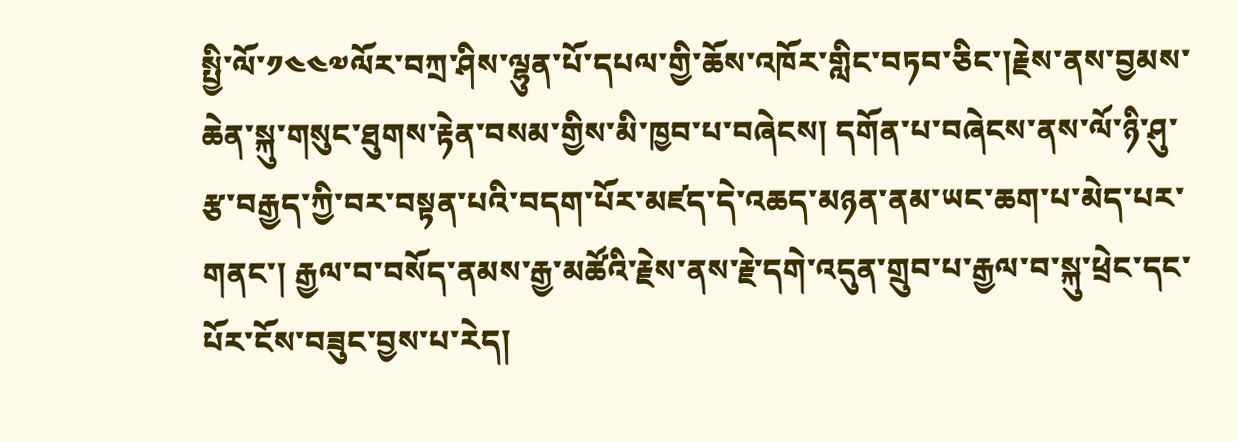སྤྱི་ལོ་༡༤༤༧ལོར་བཀྲ་ཤིས་ལྷུན་པོ་དཔལ་གྱི་ཆོས་འཁོར་གླིང་བཏབ་ཅིང་།རྗེས་ནས་བྱམས་ཆེན་སྐུ་གསུང་ཐུགས་རྟེན་བསམ་གྱིས་མི་ཁྱབ་པ་བཞེངས། དགོན་པ་བཞེངས་ནས་ལོ་ཉི་ཤུ་རྩ་བརྒྱད་ཀྱི་བར་བསྟན་པའི་བདག་པོར་མཛད་དེ་འཆད་མཉན་ནམ་ཡང་ཆག་པ་མེད་པར་གནང་། རྒྱལ་བ་བསོད་ནམས་རྒྱ་མཚོའི་རྗེས་ནས་རྗེ་དགེ་འདུན་གྲུབ་པ་རྒྱལ་བ་སྐུ་ཕྲེང་དང་པོར་ངོས་བཟུང་བྱས་པ་རེད།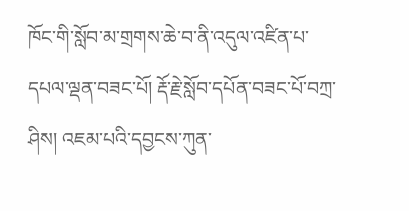ཁོང་གི་སློབ་མ་གྲགས་ཆེ་བ་ནི་འདུལ་འཛིན་པ་དཔལ་ལྡན་བཟང་པོ། རྡོ་རྗེ་སློབ་དཔོན་བཟང་པོ་བཀྲ་ཤིས། འཇམ་པའི་དབྱངས་ཀུན་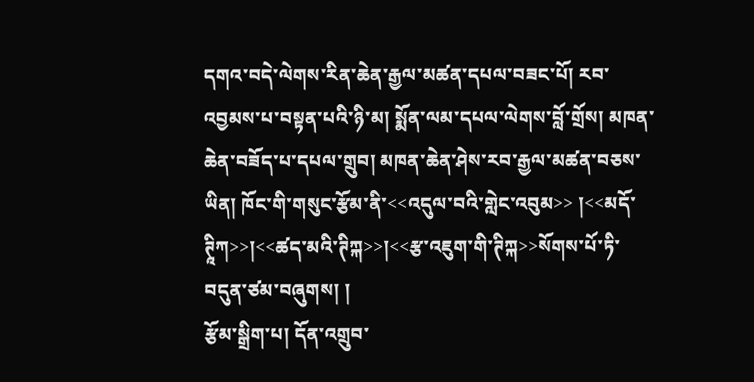དགའ་བདེ་ལེགས་རིན་ཆེན་རྒྱལ་མཚན་དཔལ་བཟང་པོ། རབ་འབྱམས་པ་བསྟན་པའི་ཉི་མ། སྨོན་ལམ་དཔལ་ལེགས་བློ་གྲོས། མཁན་ཆེན་བཟོད་པ་དཔལ་གྲུབ། མཁན་ཆེན་ཤེས་རབ་རྒྱལ་མཚན་བཅས་ཡིན། ཁོང་གི་གསུང་རྩོམ་ནི་<<འདུལ་བའི་གླེང་འབུམ>> །<<མདོ་ཊཱིཀ>>།<<ཚད་མའི་ཊིཀྐ>>།<<རྩ་འཇུག་གི་ཊིཀྐ>>སོགས་པོ་ཏི་བདུན་ཙམ་བཞུགས། །
རྩོམ་སྒྲིག་པ། དོན་འགྲུབ་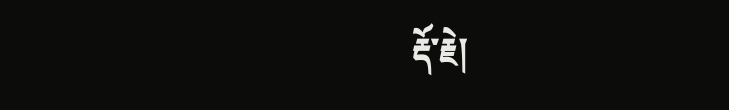རྡོ་རྗེ།